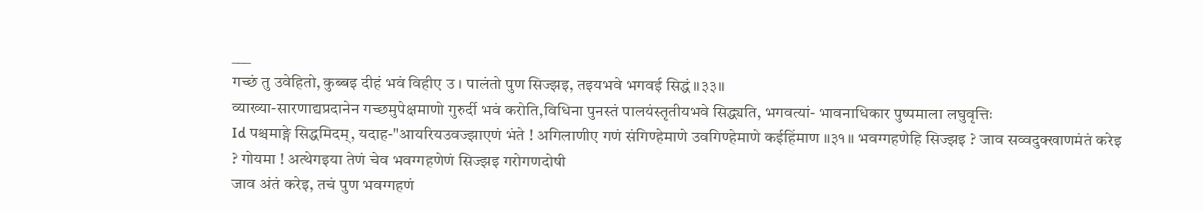___
गच्छं तु उवेहितो, कुब्बइ दीहं भवं विहीए उ । पालंतो पुण सिज्झइ, तइयभवे भगवई सिद्धं ॥३३॥
व्याख्या-सारणाद्यप्रदानेन गच्छमुपेक्षमाणो गुरुर्दी भवं करोति,विधिना पुनस्तं पालयंस्तृतीयभवे सिद्ध्यति, भगवत्यां- भावनाधिकार पुष्पमाला लघुवृत्तिः
Id पश्चमाङ्गे सिद्धमिदम्, यदाह-"आयरियउवज्झाएणं भंते ! अगिलाणीए गणं संगिण्हेमाणे उवगिण्हेमाणे कईहिंमाण ॥३१॥ भवग्गहणेहि सिज्झइ ? जाव सव्वदुक्खाणमंतं करेइ ? गोयमा ! अत्थेगइया तेणं चेव भवग्गहणेणं सिज्झइ गरोगणदोषी
जाव अंतं करेइ, तचं पुण भवग्गहणं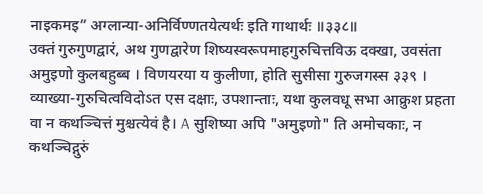नाइकमइ” अग्लान्या-अनिर्विण्णतयेत्यर्थः इति गाथार्थः ॥३३८॥
उक्तं गुरुगुणद्वारं, अथ गुणद्वारेण शिष्यस्वरूपमाहगुरुचित्तविऊ दक्खा, उवसंता अमुइणो कुलबहुब्ब । विणयरया य कुलीणा, होति सुसीसा गुरुजगस्स ३३९ ।
व्याख्या-गुरुचित्वविदोऽत एस दक्षाः, उपशान्ताः, यथा कुलवधू सभा आक्रुश प्रहता वा न कथञ्चित्तं मुश्चत्येवं है। A सुशिष्या अपि "अमुइणो" ति अमोचकाः, न कथञ्चिद्गुरुं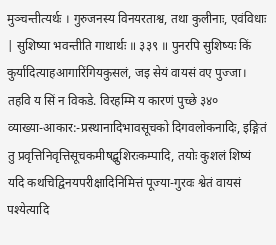मुञ्चन्तीत्यर्थः । गुरुजनस्य विनयरताश्व, तथा कुलीनाः, एवंविधाः | सुशिष्या भवन्तीति गाथार्थः ॥ ३३९ ॥ पुनरपि सुशिष्यः किं कुर्यादित्याहआगारिंगियकुसलं, जइ सेयं वायसं वए पुज्जा। तहवि य सिं न विकडे. विरहम्मि य कारणं पुच्छे ३४०
व्याख्या-आकार:-प्रस्थानादिभावसूचको दिगवलोकनादिः, इङ्गितं तु प्रवृत्तिनिवृत्तिसूचकमीषद्बुशिरःकम्पादि, तयोः कुशलं शिष्यं यदि कथचिद्विनयपरीक्षादिनिमित्तं पूज्या-गुरवः श्वेतं वायसं पश्येत्यादि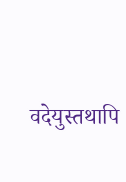वदेयुस्तथापि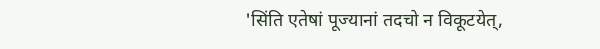'सिंति एतेषां पूज्यानां तदचो न विकूटयेत्,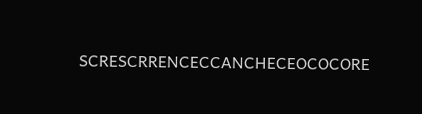SCRESCRRENCECCANCHECEOCOCORE